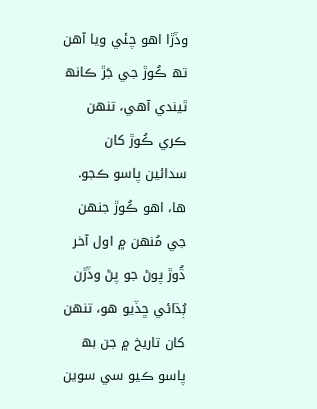وڏڙا اھو چئي ويا آھن تھ ڪُوڙ جي جَڙ ڪانھ ٿيندي آھي، تنھن ڪري ڪُوڙ کان سدائين پاسو ڪجو. ھا، اھو ڪُوڙ جنھن جي مُنھن ۾ اول آخر ڌُوڙ پوڻ جو پڻ وڏڙن ٻُڌائي ڇڏيو ھو، تنھن کان تاريخ ۾ جن بھ پاسو ڪيو سي سوين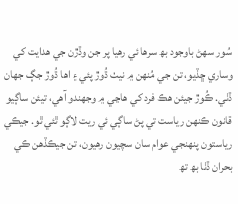سُور سھڻ باوجود بھ سرھا ئي رھيا پر جن وڏڙن جي ھدايت کي وساري ڇڏيو، تن جي مُنھن ۾ نيٺ ڌُوڙ پئي ۽ اھا ڌُوڙ جڳ جھان ڏٺي. ڪُوڙ جيئن ھڪ فرد کي ھاڃي ۾ وجھندو آھي، تيئن ساڳيو قانون ڪنھن رياست تي پڻ ساڳي ئي ريت لاڳو ٿئي ٿو. جيڪي رياستون پنھنجي عوام سان سچيون رھيون، تن جيڪڏھن ڪي بحران ڏٺا بھ تھ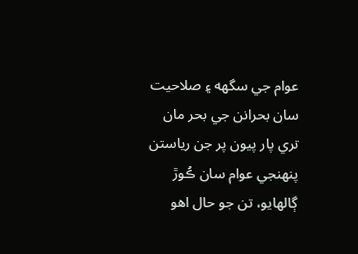عوام جي سگھه ۽ صلاحيت سان بحرانن جي بحر مان تري پار پيون پر جن رياستن پنھنجي عوام سان ڪُوڙ ڳالھايو، تن جو حال اھو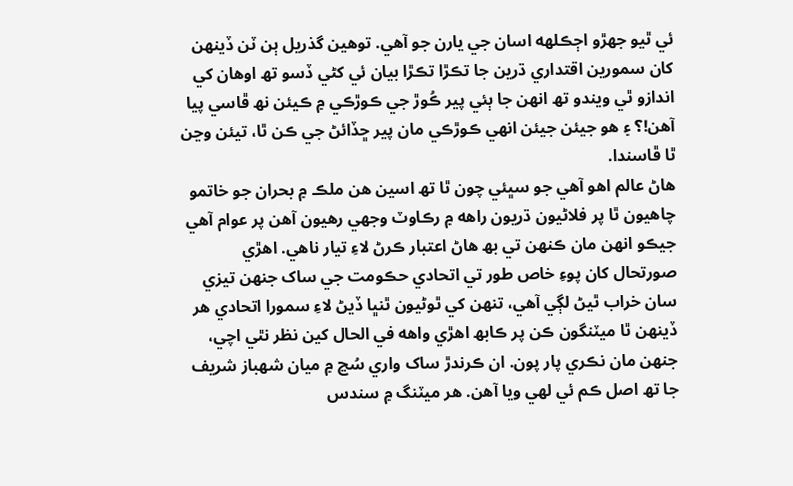ئي ٿيو جھڙو اڄڪلھه اسان جي يارن جو آھي. توھين گذريل ٻن ٽن ڏينھن کان سمورين اقتداري ڌرين جا تڪڙا تڪڙا بيان ئي کڻي ڏسو تھ اوھان کي اندازو ٿي ويندو تھ انھن جا ٻئي پير ڪُوڙ جي ڪوڙڪي ۾ ڪيئن نھ ڦاسي پيا آھن!؟ ۽ ھو جيئن جيئن انھي ڪوڙڪي مان پير ڇڏائڻ جي ڪن ٿا، تيئن وڃن ٿا ڦاسندا.
ھاڻ عالم اھو آھي جو سڀئي چون ٿا تھ اسين ھن ملڪ ۾ بحران جو خاتمو چاھيون ٿا پر فلاڻيون ڌريون راھه ۾ رڪاوٽ وجھي رھيون آھن پر عوام آھي جيڪو انھن مان ڪنھن تي بھ ھاڻ اعتبار ڪرڻ لاءِ تيار ناھي. اھڙي صورتحال کان پوءِ خاص طور تي اتحادي حڪومت جي ساک جنھن تيزي سان خراب ٿيڻ لڳي آھي، تنھن کي ٿوڻيون ٿنڀا ڏيڻ لاءِ سمورا اتحادي ھر ڏينھن ٿا ميٽنگون ڪن پر ڪابھ اھڙي واھه في الحال کين نظر نٿي اچي، جنھن مان نڪري پار پون. ان ڪرندڙ ساک واري سُڃ ۾ ميان شھباز شريف جا تھ اصل ڪم ئي لھي ويا آھن. ھر ميٽنگ ۾ سندس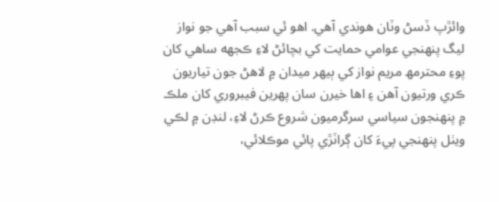وائڙپ ڏسڻ وٽان ھوندي آھي. اھو ئي سبب آھي جو نواز ليگ پنھنجي عوامي حمايت کي بچائڻ لاءِ ڪجھه ساھي کان پوءِ محترمھ مريم نواز کي ٻيھر ميدان ۾ لاھڻ جون تياريون ڪري ورتيون آھن ۽ اھا خيرن سان پھرين فيبروري کان ملڪ ۾ پنھنجون سياسي سرگرميون شروع ڪرڻ لاءِ، لنڊن ۾ لڪي ويٺل پنھنجي پيءَ کان ڳراٽڙي پائي موڪلائي،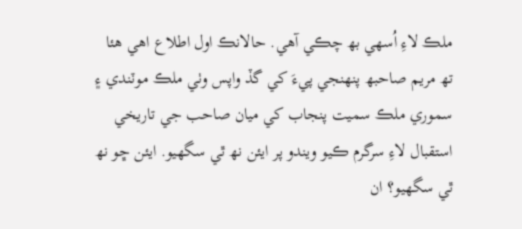ملڪ لاءِ اُسھي بھ چڪي آھي. حالانڪ اول اطلاع اھي ھئا تھ مريم صاحبھ پنھنجي پيءَ کي گڏ واپس وٺي ملڪ موٽندي ۽ سموري ملڪ سميت پنجاب کي ميان صاحب جي تاريخي استقبال لاءِ سرگرم ڪيو ويندو پر ايئن نھ ٿي سگھيو. ايئن ڇو نھ ٿي سگھيو؟ ان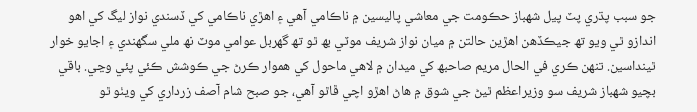جو سبب پڌري پٽ پيل شھباز حڪومت جي معاشي پاليسين ۾ ناڪامي آھي ۽ اھڙي ناڪامي کي ڏسندي نواز ليگ کي اھو اندازو ٿي ويو تھ جيڪڏھن اھڙين حالتن ۾ ميان نواز شريف موٽي بھ ٿو تھ گھربل عوامي موٽ نھ ملي سگھندي ۽ اجايو خوار ٿينداسين. تنھن ڪري في الحال مريم صاحبھ کي ميدان ۾ لاھي ماحول کي ھموار ڪرڻ جي ڪوشش ڪئي پئي وڃي. باقي بچيو شھباز شريف سو وزيراعظم ٿيڻ جي شوق ۾ ھاڻ اھڙو اچي ڦاٿو آھي، جو صبح شام آصف زرداري کي ويٺو ٿو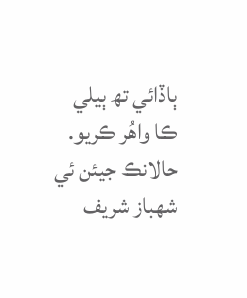ٻاڏائي تھ ٻيلي ڪا واھُر ڪريو. حالانڪ جيئن ئي شھباز شريف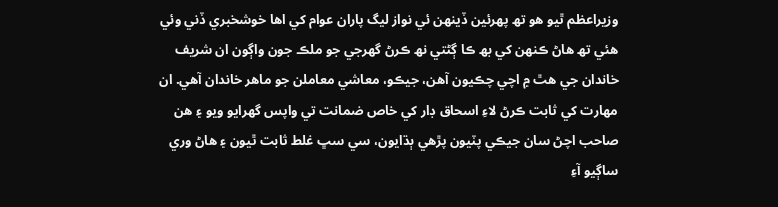وزيراعظم ٿيو ھو تھ پھرئين ڏينھن ئي نواز ليگ پاران عوام کي اھا خوشخبري ڏني وئي ھئي تھ ھاڻ ڪنھن کي بھ ڪا ڳڻتي نھ ڪرڻ گھرجي جو ملڪ جون واڳون ان شريف خاندان جي ھٿ ۾ اچي چڪيون آھن، جيڪو، معاشي معاملن جو ماھر خاندان آھي. ان مھارت کي ثابت ڪرڻ لاءِ اسحاق ڊار کي خاص ضمانت تي واپس گھرايو ويو ۽ ھن صاحب اچڻ سان جيڪي پٽيون پڙھي ٻڌايون، سي سڀ غلط ثابت ٿيون ۽ ھاڻ وري ساڳيو آءِ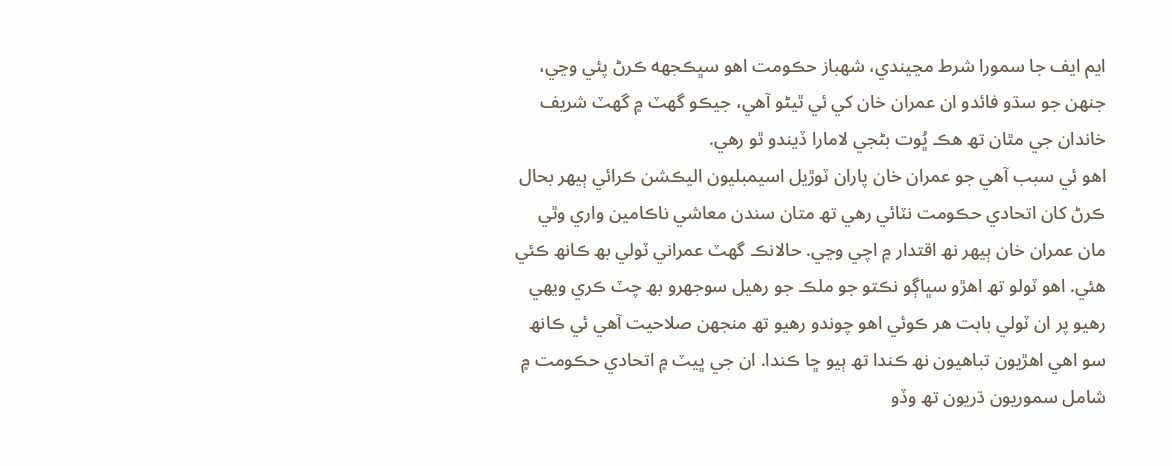ايم ايف جا سمورا شرط مڃيندي، شھباز حڪومت اھو سڀڪجھه ڪرڻ پئي وڃي، جنھن جو سڌو فائدو ان عمران خان کي ئي ٿيڻو آھي، جيڪو گھٽ ۾ گھٽ شريف خاندان جي مٿان تھ ھڪ ڀُوت بڻجي لامارا ڏيندو ٿو رھي.
اھو ئي سبب آھي جو عمران خان پاران ٽوڙيل اسيمبليون اليڪشن ڪرائي ٻيھر بحال ڪرڻ کان اتحادي حڪومت نٽائي رھي تھ متان سندن معاشي ناڪامين واري وٿي مان عمران خان ٻيھر نھ اقتدار ۾ اچي وڃي. حالانڪ گھٽ عمراني ٽولي بھ ڪانھ ڪئي ھئي. اھو ٽولو تھ اھڙو سڀاڳو نڪتو جو ملڪ جو رھيل سوجھرو بھ چٽ ڪري ويھي رھيو پر ان ٽولي بابت ھر ڪوئي اھو چوندو رھيو تھ منجھن صلاحيت آھي ئي ڪانھ سو اھي اھڙيون تباھيون نھ ڪندا تھ ٻيو ڇا ڪندا. ان جي ڀيٽ ۾ اتحادي حڪومت ۾ شامل سموريون ڌريون تھ وڏو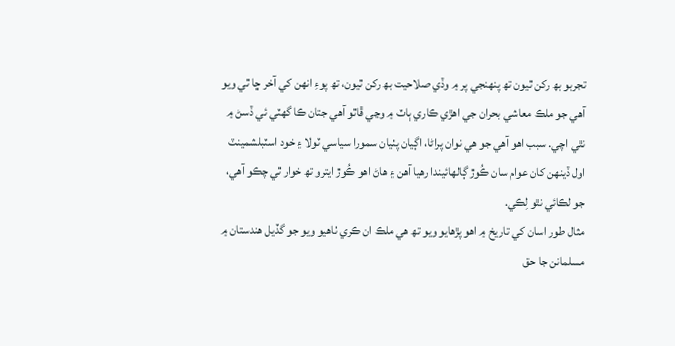تجربو بھ رکن ٿيون تھ پنھنجي پر ۾ وڏي صلاحيت بھ رکن ٿيون، تھ پوءِ انھن کي آخر ڇا ٿي ويو آھي جو ملڪ معاشي بحران جي اھڙي ڪاري ٻاٽ ۾ وڃي ڦاٿو آھي جتان ڪا گھٽي ئي ڏسڻ ۾ نٿي اچي. سبب اھو آھي جو ھي نوان پراڻا، اڳيان پٺيان سمورا سياسي ٽولا ۽ خود اسٽبلشمينٽ اول ڏينھن کان عوام سان ڪُوڙ ڳالھائيندا رھيا آھن ۽ ھاڻ اھو ڪُوڙ ايترو تھ خوار ٿي چڪو آھي، جو لڪائي نٿو لِڪي.
مثال طور اسان کي تاريخ ۾ اھو پڙھايو ويو تھ ھي ملڪ ان ڪري ٺاھيو ويو جو گڏيل ھندستان ۾ مسلمانن جا حق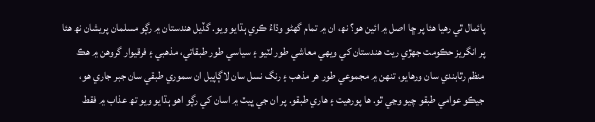پائمال ٿي رھيا ھئا پر ڇا اصل ۾ ائين ھو؟ نھ، ان ۾ تمام گھڻو وڌاءُ ڪري ٻڌايو ويو. گڏيل ھندستان ۾ رڳو مسلمان پريشان نھ ھئا پر انگريز حڪومت جھڙي ريت ھندستان کي ويھي معاشي طور لٽيو ۽ سياسي طور طبقاتي، مذھبي ۽ فرقيوار گروھن ۾ ھڪ منظم رٿابندي سان ورھايو، تنھن ۾ مجموعي طور ھر مذھب ۽ رنگ نسل سان لاڳاپيل ان سموري طبقي سان جبر جاري ھو، جيڪو عوامي طبقو چيو وڃي ٿو. ھا پورھيت ۽ ھاري طبقو. پر ان جي ڀيٽ ۾ اسان کي رڳو اھو ٻڌايو ويو تھ عذاب ۾ فقط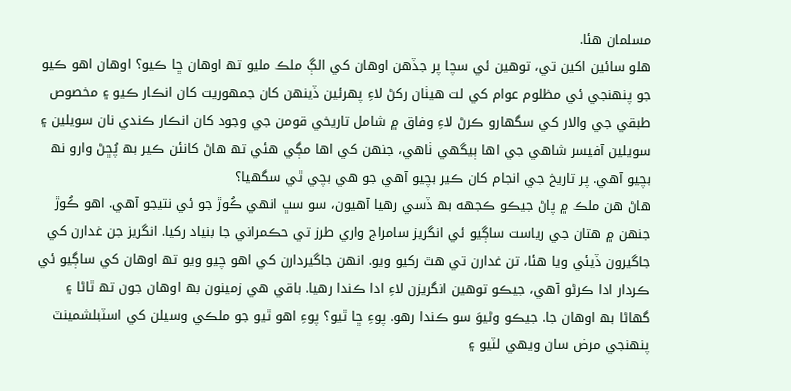مسلمان ھئا.
ھلو سائين اکين تي، توھين ئي سچا پر جڏھن اوھان کي الڳ ملڪ مليو تھ اوھان ڇا ڪيو؟ اوھان اھو ڪيو جو پنھنجي ئي مظلوم عوام کي لت ھيٺان رکڻ لاءِ پھرئين ڏينھن کان جمھوريت کان انڪار ڪيو ۽ مخصوص طبقي جي والار کي سگھارو ڪرڻ لاءِ وفاق ۾ شامل تاريخي قومن جي وجود کان انڪار ڪندي نان سويلين ۽ سويلين آفيسر شاھي جي اھا ٻيگھي ٺاھي، جنھن کي اھا مڳي ھئي تھ ھاڻ کانئن ڪير بھ پُڇڻ وارو نھ بچيو آھي. پر تاريخ جي انجام کان ڪير بچيو آھي جو ھي بچي ٿي سگھيا؟
ھاڻ ھن ملڪ ۾ پاڻ جيڪو ڪجھه بھ ڏسي رھيا آھيون، سو سڀ انھي ڪُوڙ جو ئي نتيجو آھي. اھو ڪُوڙ جنھن ۾ ھتان جي رياست ساڳيو ئي انگريز سامراج واري طرز تي حڪمراني جا بنياد رکيا. انگريز جن غدارن کي جاگيرون ڏيئي ويا ھئا، تن غدارن تي ھٿ رکيو ويو. انھن جاگيردارن کي اھو چيو ويو تھ اوھان کي ساڳيو ئي ڪردار ادا ڪرڻو آھي، جيڪو توھين انگريزن لاءِ ادا ڪندا رھيا. باقي ھي زمينون بھ اوھان جون تھ ٿاڻا ۽ گھاڻا بھ اوھان جا. جيڪو وڻيوَ سو ڪندا رھو. پوءِ ڇا ٿيو؟ پوءِ اھو ٿيو جو ملڪي وسيلن کي اسٽبلشمينٽ پنھنجي مرض سان ويھي لٽيو ۽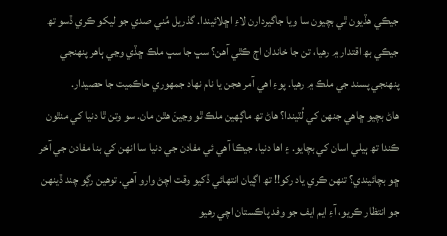جيڪي ھڏيون ٿي بچيون سا ويا جاگيردارن لاءِ اڇلائيندا. گذريل مُني صدي جو ليکو ڪري ڏسو تھ جيڪي بھ اقتدار ۾ رھيا، تن جا خاندان اڄ ڪٿي آھن؟ سڀ جا سڀ ملڪ ڇڏي وڃي ٻاھر پنھنجي پنھنجي پسند جي ملڪ ۾ رھيا. پوءِ اھي آمر ھجن يا نام نھاد جمھوري حاڪميت جا حصيدار.
ھاڻ بچيو ڇاھي جنھن کي لُٽيندا؟ ھاڻ تھ ماڳھين ملڪ ٿو وڃينَ ھٿن مان. سو وتن ٿا دنيا کي منٿون ڪندا تھ ٻيلي اسان کي بچايو. ۽ اھا دنيا، جيڪا آھي ئي مفادن جي دنيا سا انھن کي بنا مفادن جي آخر ڇو بچائيندي؟ تنھن ڪري ياد رکو!! تھ اڳيان انتھائي ڏکيو وقت اچڻ وارو آھي. توھين رڳو چند ڏينھن جو انتظار ڪريو، آءِ ايم ايف جو وفد پاڪستان اچي رھيو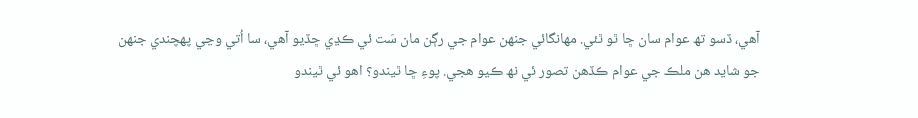آھي، ڏسو تھ عوام سان ڇا ٿو ٿئي. مھانگائي جنھن عوام جي رڳن مان سَت ئي ڪڍي ڇڏيو آھي، سا اُتي وڃي پھچندي جنھن جو شايد ھن ملڪ جي عوام ڪڏھن تصور ئي نھ ڪيو ھجي. پوءِ ڇا ٿيندو؟ اھو ئي ٿيندو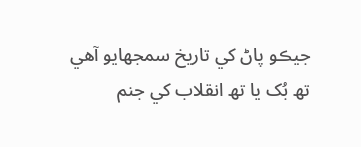جيڪو پاڻ کي تاريخ سمجھايو آھي تھ بُک يا تھ انقلاب کي جنم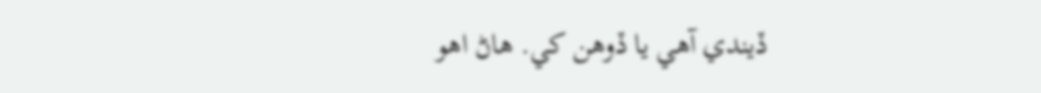ڏيندي آھي يا ڏوھن کي. ھاڻ اھو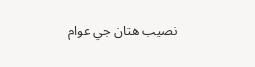نصيب ھتان جي عوام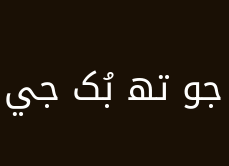جو تھ بُک جي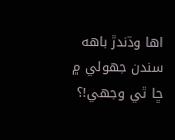اھا وڌندڙ باھه سندن جھولي ۾ ڇا ٿي وجھي!؟